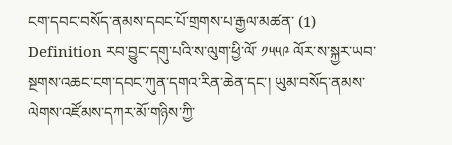ངག་དབང་བསོད་ནམས་དབང་པོ་གྲགས་པ་རྒྱལ་མཚན་ (1)
Definition རབ་བྱུང་དགུ་པའི་ས་ལུག་ཕྱི་ལོ་ ༡༥༥༩ ལོར་ས་སྐྱར་ཡབ་སྔགས་འཆང་ངག་དབང་ཀུན་དགའ་རིན་ཆེན་དང་། ཡུམ་བསོད་ནམས་ལེགས་འཛོམས་དཀར་མོ་གཉིས་ཀྱི་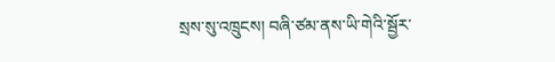སྲས་སུ་འཁྲུངས། བཞི་ཙམ་ནས་ཡི་གེའི་སྦྱོར་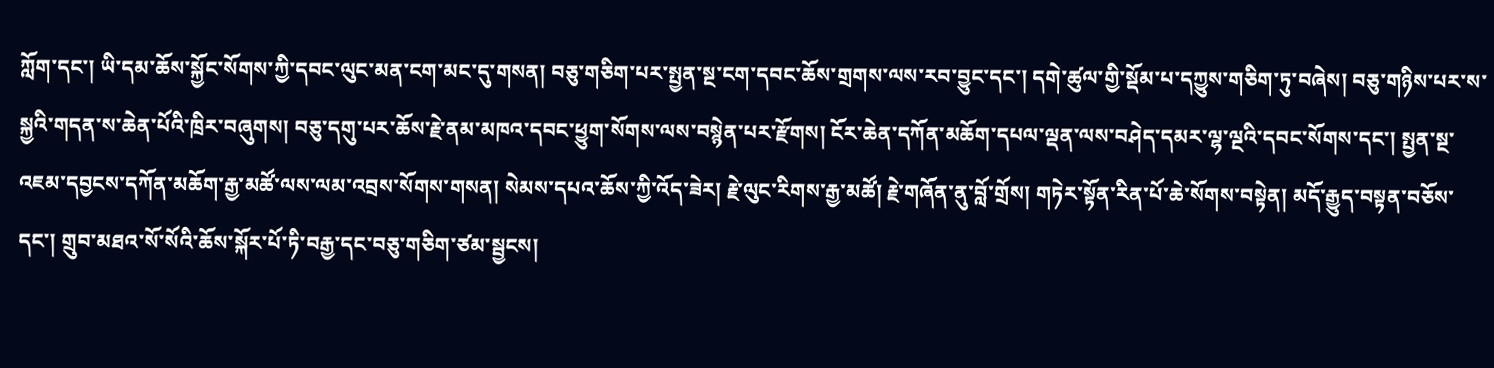ཀློག་དང་། ཡི་དམ་ཆོས་སྐྱོང་སོགས་ཀྱི་དབང་ལུང་མན་ངག་མང་དུ་གསན། བཅུ་གཅིག་པར་སྤྱན་སྔ་ངག་དབང་ཆོས་གྲགས་ལས་རབ་བྱུང་དང་། དགེ་ཚུལ་གྱི་སྡོམ་པ་དཀྱུས་གཅིག་ཏུ་བཞེས། བཅུ་གཉིས་པར་ས་སྐྱའི་གདན་ས་ཆེན་པོའི་ཁྲིར་བཞུགས། བཅུ་དགུ་པར་ཆོས་རྗེ་ནམ་མཁའ་དབང་ཕྱུག་སོགས་ལས་བསྙེན་པར་རྫོགས། ངོར་ཆེན་དཀོན་མཆོག་དཔལ་ལྡན་ལས་བཤེད་དམར་ལྷ་ལྔའི་དབང་སོགས་དང་། སྤྱན་སྔ་འཇམ་དབྱངས་དཀོན་མཆོག་རྒྱ་མཚོ་ལས་ལམ་འབྲས་སོགས་གསན། སེམས་དཔའ་ཆོས་ཀྱི་འོད་ཟེར། རྗེ་ལུང་རིགས་རྒྱ་མཚོ། རྗེ་གཞོན་ནུ་བློ་གྲོས། གཏེར་སྟོན་རིན་པོ་ཆེ་སོགས་བསྟེན། མདོ་རྒྱུད་བསྟན་བཅོས་དང་། གྲུབ་མཐའ་སོ་སོའི་ཆོས་སྐོར་པོ་ཏི་བརྒྱ་དང་བཅུ་གཅིག་ཙམ་སྦྱངས།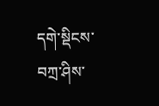དགེ་སྡིངས་བཀྲ་ཤིས་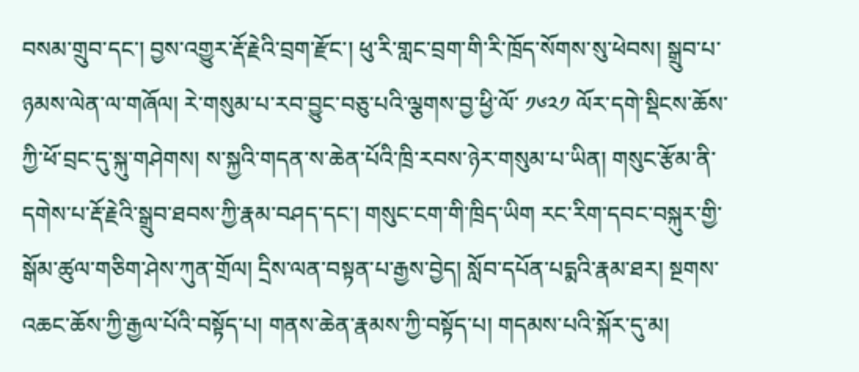བསམ་གྲུབ་དང་། བྱས་འགྱུར་རྡོ་རྗེའི་བྲག་རྫོང་། ཕུ་རི་གླང་བྲག་གི་རི་ཁྲོད་སོགས་སུ་ཕེབས། སྒྲུབ་པ་ཉམས་ལེན་ལ་གཞོལ། རེ་གསུམ་པ་རབ་བྱུང་བཅུ་པའི་ལྕགས་བྱ་ཕྱི་ལོ་ ༡༦༢༡ ལོར་དགེ་སྡིངས་ཆོས་ཀྱི་ཕོ་བྲང་དུ་སྐུ་གཤེགས། ས་སྐྱའི་གདན་ས་ཆེན་པོའི་ཁྲི་རབས་ཉེར་གསུམ་པ་ཡིན། གསུང་རྩོམ་ནི་དགེས་པ་རྡོ་རྗེའི་སྒྲུབ་ཐབས་ཀྱི་རྣམ་བཤད་དང་། གསུང་ངག་གི་ཁྲིད་ཡིག རང་རིག་དབང་བསྐུར་གྱི་སྒོམ་ཚུལ་གཅིག་ཤེས་ཀུན་གྲོལ། དྲིས་ལན་བསྟན་པ་རྒྱས་བྱེད། སློབ་དཔོན་པདྨའི་རྣམ་ཐར། སྔགས་འཆང་ཆོས་ཀྱི་རྒྱལ་པོའི་བསྟོད་པ། གནས་ཆེན་རྣམས་ཀྱི་བསྟོད་པ། གདམས་པའི་སྐོར་དུ་མ།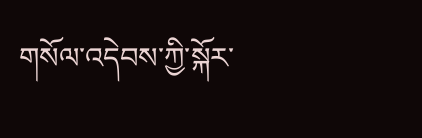གསོལ་འདེབས་ཀྱི་སྐོར་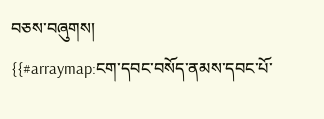བཅས་བཞུགས།
{{#arraymap:ངག་དབང་བསོད་ནམས་དབང་པོ་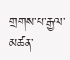གྲགས་པ་རྒྱལ་མཚན་